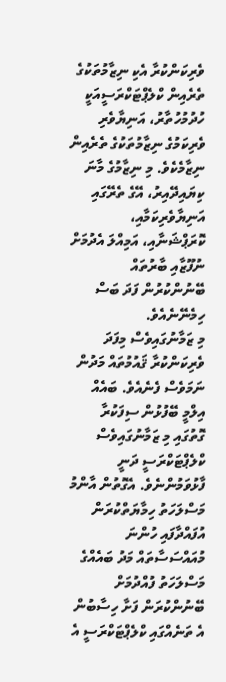ވެރިކަންކުރާ އެކި ނިޒާމުތަކުގެ ތެރެއިން ކްލެޕްޓަކްރަސީއަކީ ހުދުމުހުތާރު، އަނިޔާވެރި ވެރިކަމުގެ ނިޒާމުތަކުގެ ތެރެއިން ނިޒާމެކެވެ. މި ނިޒާމުގެ މާނަ ކިޔައިދޭއިރު، އޭގެ ތެރޭގައި އަނިޔާވެރިކަމާއި، ކޮރަޕްޝަނާއި، އަމިއްލަ އެދުމަށް ނުފޫޒާއި ބާރުތައް ބޭނުންކުރުން ފަދަ ބަސް ހިމެނޭނެއެވެ.
މި ޒަމާނުގައިވެސް މިފަދަ ވެރިކަންކުރާ ޤައުމުތައް މަދުން ނަމަވެސް ފެނެއެވެ. ބައެއް އިލްމީ ބޭފުޅުން ސިފަކުރާ ގޮތުގައި މި ޒަމާނުގައިވެސް ކްލެޕްޓަކްރަސީ ދަނީ ފާޅުވަމުންނެވެ. އެގޮތުން އާންމު މަސްލަހަތު ހިމާޔަތްކުރަން އުފައްދާފައި ހުންނަ މުއައްސަސާތައް މަދު ބައެއްގެ މަސްލަހަތު ފުއްދުމަށް ބޭނުންކުރަން ފަށާ ހިސާބުން އެ ތަނެއްގައި ކްލެޕްޓަކްރަސީ އެ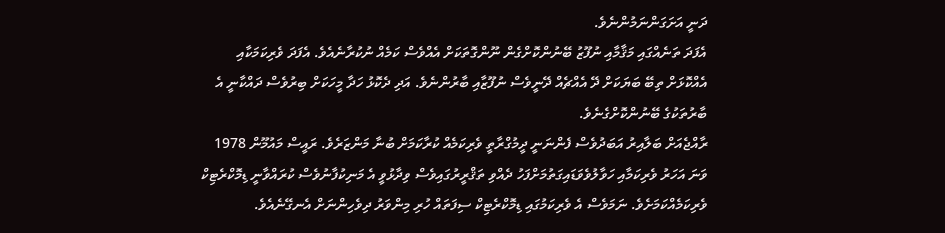ދަނީ އަށަގަންނަމުންނެވެ.
އެފަދަ ތަނެއްގައި މަޤާމާއި ނުފޫޒު ބޭނުންކޮށްގެން ނޫންގޮތަކަށް އެއްވެސް ކަމެއް ނުކުރާނެއެވެ. އެފަދަ ވެރިކަމަކާއި އެއްކޮޅަށް ތިބޭ ބަޔަކަށް ދޭ އެއްޗެއް ދޭނީވެސް ނުފޫޒާއި ބާރުންނެވެ. އަދި ދެކޮޅު ހަދާ މީހަކަށް ބިރުވެސް ދައްކާނީ އެ ބާރުތަކުގެ ބޭނުންކޮށްގެނެވެ.
ރާއްޖެއަށް ބަލާއިރު އަބަދުވެސް ފެންނަނީ ދީމުގްރާތީ ވެރިކަމެއް ކުރާކަމަށް ބުނާ މަންޒަރެވެ. ރައީސް މައުމޫން 1978 ވަނަ އަހަރު ވެރިކަމާއި ހަވާލުވެވަޑައިގަތުމަށްފަހު ދެއްވި ތަޤްރީރުގައިވެސް ވިދާޅުވީ އެ މަނިކުފާނުވެސް ކުރައްވާނީ ޑިމޮކްރެޓިކް ވެރިކަމެއްކަމަށެވެ. ނަމަވެސް އެ ވެރިކަމުގައި ޑިމޮކްރެޓިކް ސިފަތައް ހުރި މިންވަރު ދިވެހިންނަށް އެނގޭނެއެވެ.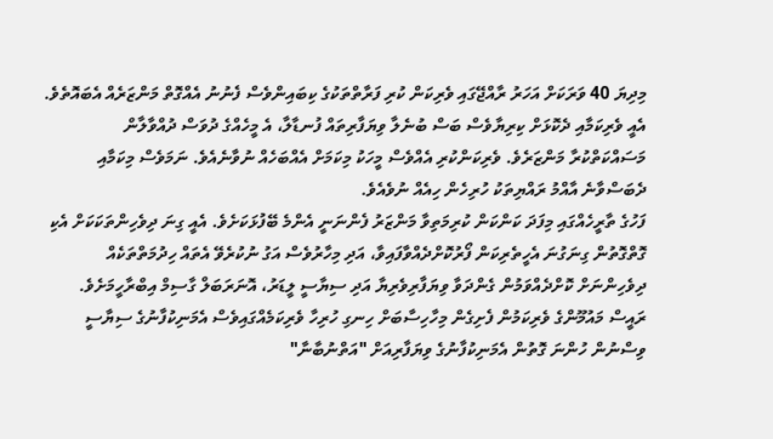މިދިޔަ 40 ވަރަކަށް އަހަރު ރާއްޖޭގައި ވެރިކަން ކުރި ފަރާތްތަކުގެ ކިބައިންވެސް ފެނުނު އެއްގޮތް މަންޒަރެއް އެބައޮތެވެ. އެއީ ވެރިކަމާއި ދެކޮޅަށް ކިރިޔާވެސް ބަސް ބުނެލާ ވިޔަފާރިތައް ފުނޑާލާ، އެ މީހެއްގެ ދުވަސް ދުއްވާލާން މަސައްކަތްކުރާ މަންޒަރެވެ. ވެރިކަންކުރި އެއްވެސް މީހަކު މިކަމަށް އެއްބަހެއް ނުވާނެއެވެ. ނަމަވެސް މިކަމާއި ދެބަސްވާނެ އާއްމު ރައްޔިތަކު ހުރިހެން ހިއެއް ނުވެއެވެ.
ފަހުގެ ތާރީހެއްގައި މިފަދަ ކަންކަން ކުރިމަތިވާ މަންޒަރު ފެންނަނީ އެންމެ ބޭފުޅަކަށެވެ. އެއީ ގިނަ ދިވެހިންތަކަކަށް އެކި ގޮތްގޮތުން ގިނަގުނަ އެހީތެރިކަން ފޯރުކޮށްދެއްވާފައިވާ، އަދި މިހާރުވެސް އަގު ނުކުރެވޭ އެތައް ހިދުމަތްތަކެއް ދިވެހިންނަށް ކޮށްދެއްވަމުން ގެންދަވާ ވިޔަފާރިވެރިޔާ އަދި ސިޔާސީ ލީޑަރު، އޮނަރަބަލް ގާސިމް އިބްރާހީމަށެވެ. ރައީސް މައުމޫންގެ ވެރިކަމުން ފެށިގެން މިހާހިސާބަށް ހިނގި ހުރިހާ ވެރިކަމެއްގައިވެސް އެމަނިކުފާނުގެ ސިޔާސީ ވިސްނުން ހުންނަ ގޮތުން އެމަނިކުފާނުގެ ވިޔަފާރިއަށް "އަތްނުބާނާ"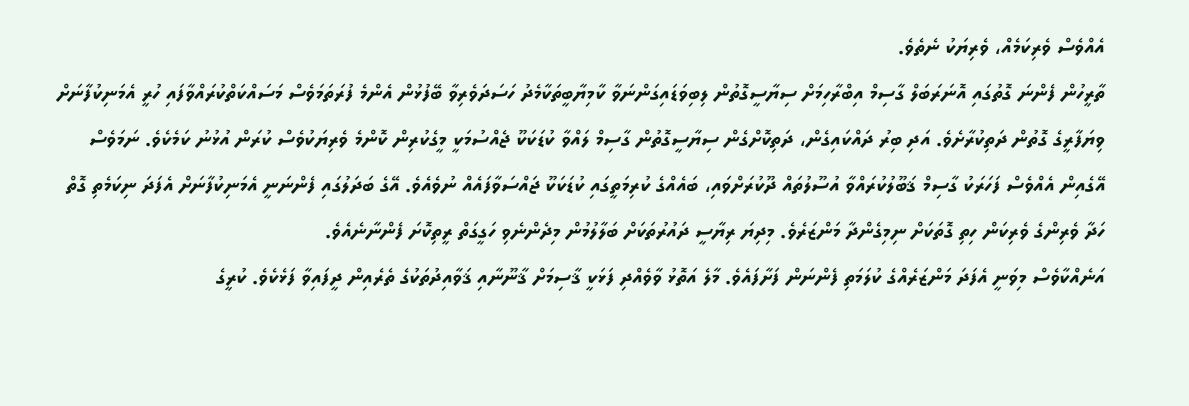އެއްވެސް ވެރިކަމެއް، ވެރިޔަކު ނެތެވެ.
ތާރީހުން ފެންނަ ގޮތުގައި އޮނަރަބަލް ގާސިމް އިބްރާހިމަށް ސިޔާސީގޮތުން ލިބިވަޑައިގަންނަވާ ކާމިޔާބީތަކާމެދު ހަސަދަވެރިވާ ބޭފުޅުން އެންމެ ފުރަތަމަވެސް މަސައްކަތްކުރައްވާފައި ހުރީ އެމަނިކުފާނަށް ވިޔަފާރީގެ ގޮތުން ދަތިކުރާށެވެ. އަދި ބިރު ދައްކައިގެން، ދަތިކޮށްގެން ސިޔާސީގޮތުން ގާސިމް ލައްވާ ކުޑަކަކޫ ޖެއްސުމަކީ މީގެކުރިން ކޮންމެ ވެރިޔަކުވެސް ކުރަން އުޅުނު ކަމެކެވެ. ނަމަވެސް އޭގެއިން އެއްވެސް ފަހަރަކު ގާސިމް ޤަބޫލުކުރައްވާ އުސޫލުތައް ދޫކުރަށްވައި، ބައެއްގެ ކުރިމަތީގައި ކުޑަކަކޫ ޖައްސަވާފައެއް ނުވެއެވެ. އޭގެ ބަދަލުގައި ފެންނަނީ އެމަނިކުފާނަށް އެފަދަ ނިކަމެތި ގޮތް ހަދާ ވެރިންގެ ވެރިކަން ހިތި ގޮތަކަށް ނިމިގެންދާ މަންޒަރެވެ. މިދިޔަ ރިޔާސީ ދައުރުތަކަށް ބަލާލުމުން މިދެންނެވި ހަގީގަތް ރީތިކޮށަ ފެންނާނެއެވެ.
އަނެއްކާވެސް މިވަނީ އެފަދަ މަންޒަރެއްގެ ކުލަމަތި ފެންނަން ފަށާފައެވެ. މާލެ އަތޮޅު ވާވެއްދި ފަޅަކީ ޤާސިމަށް ޤާނޫނާއި ޤަވާއިދުތަކުގެ ތެރެއިން ދީފައިވާ ފަޅެކެވެ. ކުރީގެ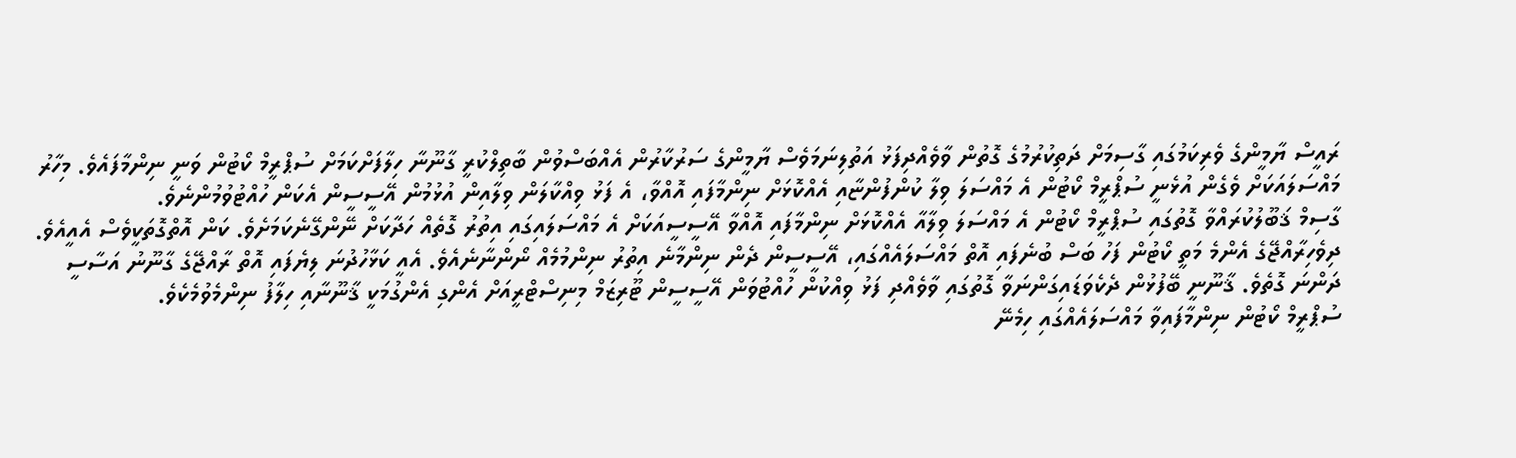ރައީސް ޔާމީންގެ ވެރިކަމުގައި ގާސިމަށް ދަތިކުރުމުގެ ގޮތުން ވާވެއްދިފަޅު އަތުލިނަމަވެސް ޔާމީންގެ ސަރުކާރުން އެއްބަސްވުން ބާތިލްކުރީ ގާނޫނާ ހިލާފަށްކަމަށް ސުޕްރީމް ކޯޓުން ވަނީ ނިންމާފައެވެ. މިހާރު މައްސަލައަކަށް ވެގެން އުޅެނީ ސުޕްރީމް ކޯޓުން އެ މައްސަލަ ވިލާ ކުންފުންޏާއި އެއްކޮޅަށް ނިންމާފައި އޮއްވާ، އެ ފަޅު ވިއްކާލަން ވިލާއިން އުޅުމުން އޭސީސީން އެކަން ހުއްޓުވުމުންނެވެ.
ގާސިމް ޤަބޫލުކުރައްވާ ގޮތުގައި ސުޕްރީމް ކޯޓުން އެ މައްސަލަ ވިލާއާ އެއްކޮޅަށް ނިންމާފައި އޮއްވާ އޭސީސީއަކަށް އެ މައްސަލައިގައި އިތުރު ގޮތެއް ހަދާކަށް ނޭންގޭނެކަމަށެވެ. ކަން އޮތްގޮތަކީވެސް އެއީއެވެ.
ދިވެހިރާއްޖޭގެ އެންމެ މަތީ ކޯޓުން ފަހު ބަސް ބުނެފައި އޮތް މައްސަލައެއްގައި، އޭސީސީން ދެން ނިންމާނެ އިތުރު ނިންމުމެއް ނޯންނާނެއެވެ. އެއީ ކަޅާހުދުނަ ލިޔެފައި އޮތް ރާއްޖޭގެ ގާނޫނު އަސާސީ ދަންނަ ގޮތެވެ. ޤާނޫނީ ބޭފުޅުން ދެކެވަޑައިގަންނަވާ ގޮތުގައި ވާވެއްދި ފަޅު ވިއްކުން ހުއްޓުވަން އޭސީސީން ޓޫރިޒަމް މިނިސްޓްރީއަށް އެންގި އެންގުމަކީ ޤާނޫނާއި ހިލާފު ނިންމެވުމެކެވެ.
ސުޕްރީމް ކޯޓުން ނިންމާފައިވާ މައްސަލައެއްގައި ހިމެނޭ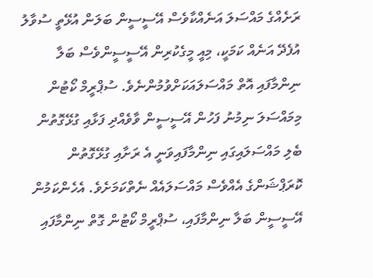ރަށެއްގެ މައްސަލަ އަނެއްކާވެސް އޭސީސީން ބަލަން އުޅޭތީ ސުވާލު އުފެދޭ އަނެއް ކަމަކީ، މިއީ މީގެކުރިން އޭސީސީންވެސް ބަލާ ނިންމާފައި އޮތް މައްސަލައަކަށްވުމުންނެވެ. ސުޕްރީމް ކޯޓުން މިމައްސަލަ ނިމުނު ފަހުން އޭސީސީން ވާވެއްދި ފަޅާއި ގުޅޭގޮތުން ބެލި މައްސަލައިގައި ނިންމާފައިވަނީ އެ ރަށާއި ގުޅޭގޮތުން ކޮރަޕްޝަންގެ އެއްވެސް މައްސަލައެއް ނެތްކަމަށެވެ. އެހެންކަމުން އޭސީސީން ބަލާ ނިންމާފައި، ސުޕްރީމް ކޯޓުން ގޮތް ނިންމާފައި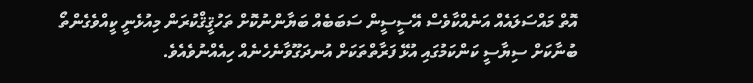އޮތް މައްސަލައެއް އަނެއްކާވެސް އޭސީސީން ސަބަބެއް ބަޔާންނުކޮށް ތަހުޤީޤްކުރަން މިއުޅެނީ ކީއްވެގެންތޯ ބުނާކަށް ސިޔާސީ ކަންކަމުގައި އުޅޭ ފަރާތްތަކަށް އުނދަގޫވާނެހެނެއް ހިއެއްނުވެއެވެ.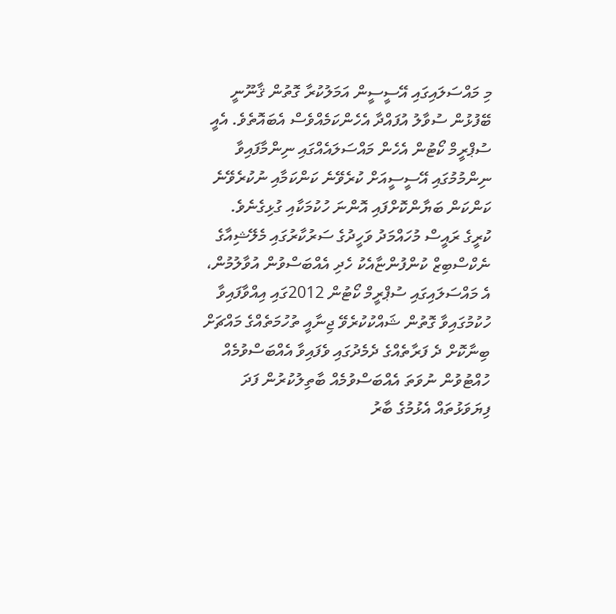މި މައްސަލައިގައި އޭސީސީން އަމަލުކުރާ ގޮތުން ޤާނޫނީ ބޭފުޅުން ސުވާލު އުފައްދާ އެހެންކަމެއްވެސް އެބައޮތެވެ. އެއީ ސުޕްރީމް ކޯޓުން އެހެން މައްސަލައެއްގައި ނިންމާފައިވާ ނިންމުމުގައި އޭސީސީއަށް ކުރެވޭނެ ކަންކަމާއި ނުކުރެވޭނެ ކަންކަން ބަޔާންކޮށްފައި އޮންނަ ހުކުމަކާއި ގުޅިގެނެވެ.
ކުރީގެ ރައީސް މުހައްމަދު ވަހީދުގެ ސަރުކާރުގައި މެލޭޝިއާގެ ނެކްސްބިޒް ކުންފުންޏާއެކު ހެދި އެއްބަސްވުން އުވާލުމުން، އެ މައްސަލައިގައި ސުޕްރީމް ކޯޓުން 2012ގައި އިއްވާފައިވާ ހުކުމުގައިވާ ގޮތުން ޝައްކުކުރެވޭ ޖިނާއީ ތުހުމަތެއްގެ މައްޗަށް ބިނާކޮށް ދެ ފަރާތެއްގެ ދެމެދުގައި ވެފައިވާ އެއްބަސްވުމެއް ހުއްޓުވުން ނުވަތަ އެއްބަސްވުމެއް ބާތިލުކުރުން ފަދަ ފިޔަވަޅުތައް އެޅުމުގެ ބާރު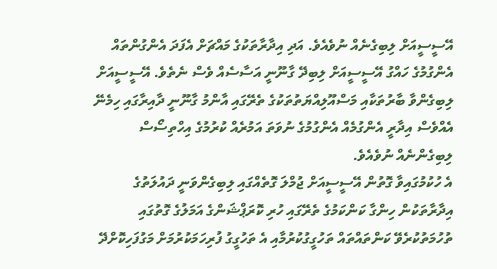އޭސީސީއަށް ލިބިގެނެއް ނުވެއެވެ. އަދި އިދާރާތަކުގެ މައްޗަށް އެފަދަ އެންގުންތައް އެންގުމުގެ ހައްގު އޭސީސީއަށް ލިބިދޭ ގާނޫނީ އަސާސެއް ވެސް ނެތެވެ. އޭސީސީއަށް ލިބިގެންވާ ބާރުތަކާއި މަސްއޫލިއްޔަތުތަކުގެ ތެރޭގައި އާންމު ގާނޫނީ ދާއިރާގައި ހިމެނޭ އެއްވެސް އިދާރީ އެންގުމެއް އެންގުމުގެ ނުވަތަ އަމުރެއް ކުރުމުގެ އިހްތިސޯސް ލިބިގެންނެއް ނުވެއެވެ.
އެ ހުކުމުގައިވާ ގޮތުން އޭސީސީއަށް ޖުމްލަ ގޮތެއްގައި ލިބިގެންވަނީ ދައުލަތުގެ އިދާރާތަކުން ހިންގާ ކަންކަމުގެ ތެރޭގައި ހުރި ކޮރަޕްޝަންގެ އަމަލުގެ ގޮތުގައި ތުހުމަތުކުރެވޭ ކަންތައްތައް ތަހުގީގުކުރުމާއި އެ ތަހުގީގު ފުރިހަމަކުރުމަށް މަގުފަހިކޮށްދޭ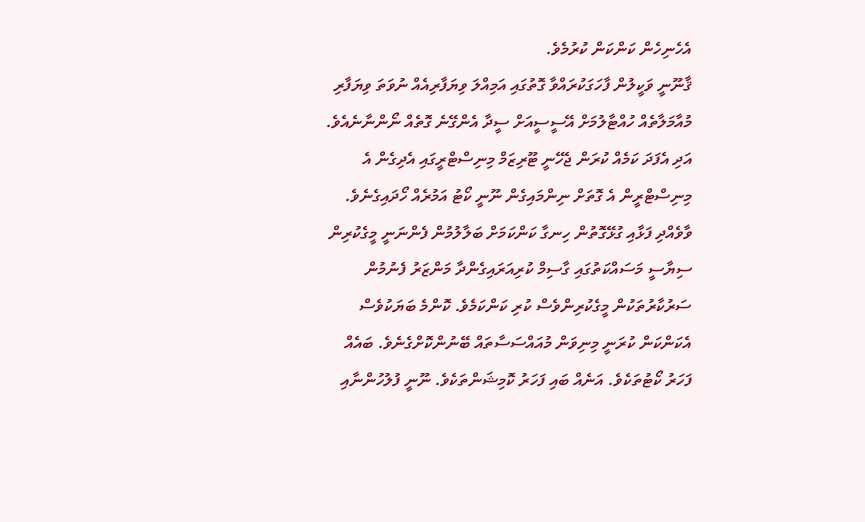އެހެނިހެން ކަންކަން ކުރުމެވެ.
ޤާނޫނީ ވަކީލުން ފާހަގަކުރައްވާ ގޮތުގައި އަމިއްލަ ވިޔަފާރިއެއް ނުވަތަ ވިޔަފާރި މުއާމަލާތެއް ހުއްޓާލުމަށް އޭސީސީއަށް ސީދާ އެންގޭނެ ގޮތެއް ނޯންނާނެއެވެ. އަދި އެފަދަ ކަމެއް ކުރަން ޖެހޭނީ ޓޫރިޒަމް މިނިސްޓްރީގައި އެދިގެން އެ މިނިސްޓްރީން އެ ގޮތަށް ނިންމައިގެން ނޫނީ ކޯޓު އަމުރެއް ހޯދައިގެނެވެ.
ވާވެއްދި ފަޅާއި ގުޅޭގޮތުން ހިނގާ ކަންކަމަށް ބަލާލުމުން ފެންނަނީ މީގެކުރިން ސިޔާސީ މަސައްކަތުގައި ގާސިމް ކުރިއަރައިގެންދާ މަންޒަރު ފެނުމުން ސަރުކާރުތަކުން މީގެކުރިންވެސް ކުރި ކަންކަމެވެ. ކޮންމެ ބަޔަކުވެސް އެކަންކަން ކުރަނީ މިނިވަން މުއައްސަސާތައް ބޭނުންކޮށްގެނެވެ. ބައެއް ފަހަރު ކޯޓުތަކެވެ. އަނެއް ބައި ފަހަރު ކޮމިޝަންތަކެވެ. ނޫނީ ފުލުހުންނާއި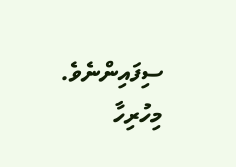ސިފައިންނެވެ. މިހުރިހާ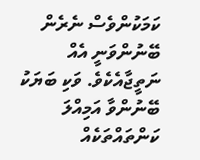ކަމަކުންވެސް ނެރެން ބޭނުންވަނީ އެއް ނަތީޖާއެކެވެ. ވަކި ބަޔަކު ބޭނުންވާ އަމިއްލަ ކަންތައްތަކެއް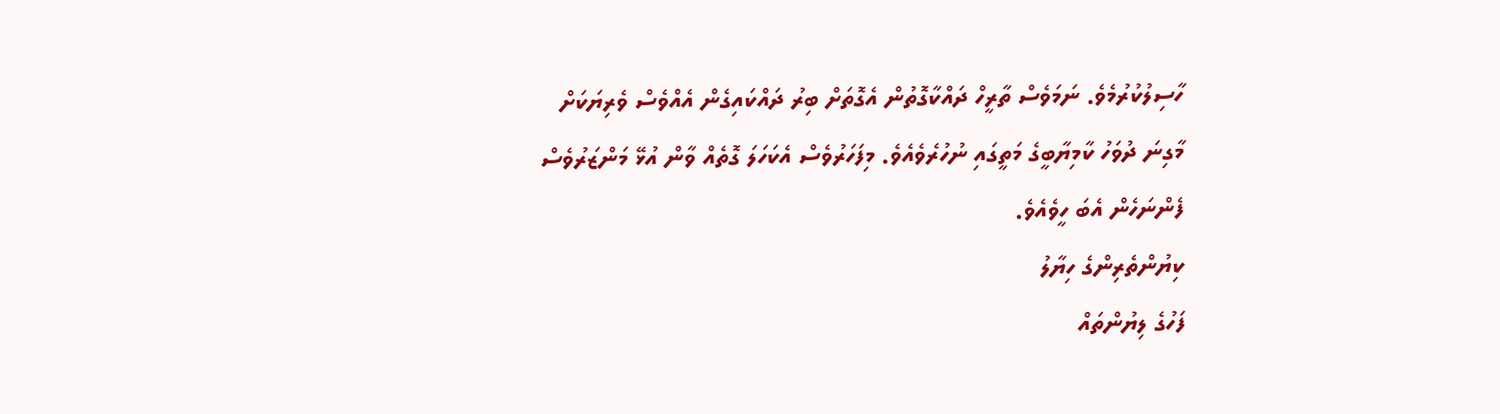ހާސިލުކުރުމެވެ. ނަމަވެސް ތާރީހް ދައްކާގޮތުން އެގޮތަށް ބިރު ދައްކައިގެން އެއްވެސް ވެރިޔަކަށް މާގިނަ ދުވަހު ކާމިޔާބީގެ މަތީގައި ނުހުރެވެއެވެ. މިފަހަރުވެސް އެކަހަލަ ގޮތެއް ވާން އުޅޭ މަންޒަރުވެސް ފެންނަހެން އެބަ ހީވެއެވެ.
ކިޔުންތެރިންގެ ހިޔާލު
ފަހުގެ ލިޔުންތައް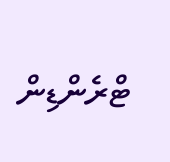ޓްރެންޑިން